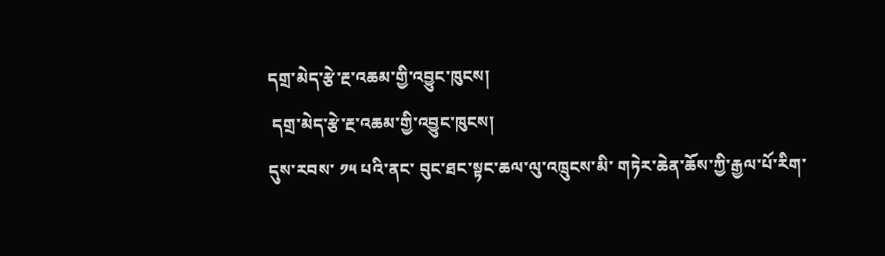དགྲ་མེད་རྩེ་རྔ་འཆམ་གྱི་འབྱུང་ཁུངས།
 དགྲ་མེད་རྩེ་རྔ་འཆམ་གྱི་འབྱུང་ཁུངས།
དུས་རབས་ ༡༥ པའི་ནང་ བུང་ཐང་སྟང་ཆལ་ལུ་འཁྲུངས་མི་ གཏེར་ཆེན་ཆོས་ཀྱི་རྒྱལ་པོ་རིག་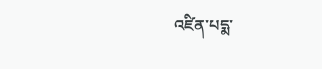འཛིན་པདྨ་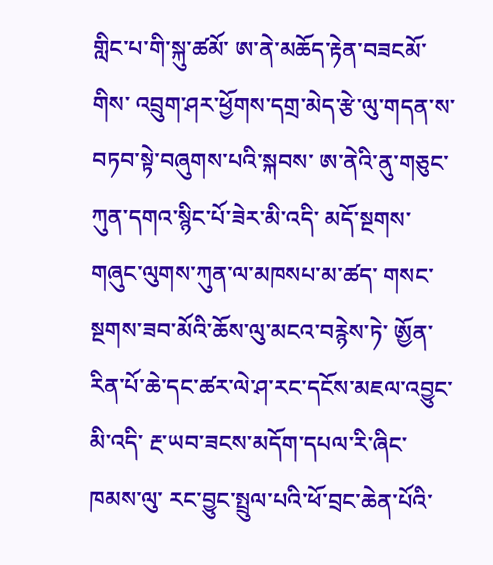གླིང་པ་གི་སྐུ་ཚམོ་ ཨ་ནེ་མཆོད་རྟེན་བཟངམོ་གིས་ འབྲུག་ཤར་ཕྱོགས་དགྲ་མེད་རྩེ་ལུ་གདན་ས་བཏབ་སྟེ་བཞུགས་པའི་སྐབས་ ཨ་ནེའི་ནུ་གཅུང་ ཀུན་དགའ་སྙིང་པོ་ཟེར་མི་འདི་ མདོ་སྔགས་གཞུང་ལུགས་ཀུན་ལ་མཁསཔ་མ་ཚད་ གསང་སྔགས་ཟབ་མོའི་ཆོས་ལུ་མངའ་བརྙེས་ཏེ་ ཨྱོན་རིན་པོ་ཆེ་དང་ཚར་ལེ་ཤ་རང་དངོས་མཇལ་འབྱུང་མི་འདི་ རྔ་ཡབ་ཟངས་མདོག་དཔལ་རི་ཞིང་ཁམས་ལུ་ རང་བྱུང་སྤྲུལ་པའི་ཕོ་བྲང་ཆེན་པོའི་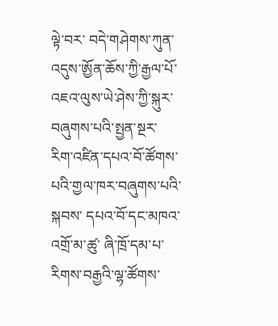ལྟེ་བར་ བདེ་གཤེགས་ཀུན་འདུས་ཨྱོན་ཆོས་ཀྱི་རྒྱལ་པོ་འཇའ་ལུས་ཡེ་ཤེས་ཀྱི་སྐུར་བཞུགས་པའི་སྤྱན་སྔར་ རིག་འཛིན་དཔའ་བོ་ཚོགས་པའི་གྱལ་ཁར་བཞུགས་པའི་སྐབས་ དཔའ་བོ་དང་མཁའ་འགྲོ་མ་ཚུ་ ཞི་ཁྲོ་དམ་པ་རིགས་བརྒྱའི་ལྷ་ཚོགས་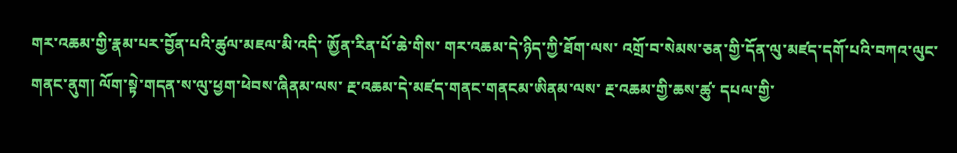གར་འཆམ་གྱི་རྣམ་པར་བྱོན་པའི་ཚུལ་མཇལ་མི་འདི་ ཨྱོན་རིན་པོ་ཆེ་གིས་ གར་འཆམ་དེ་ཉིད་ཀྱི་ཐོག་ལས་ འགྲོ་བ་སེམས་ཅན་གྱི་དོན་ལུ་མཛད་དགོ་པའི་བཀའ་ལུང་གནང་ནུག། ལོག་སྟེ་གདན་ས་ལུ་ཕྱག་ཕེབས་ཞིནམ་ལས་ རྔ་འཆམ་དེ་མཛད་གནང་གནངམ་ཨིནམ་ལས་ རྔ་འཆམ་གྱི་ཆས་ཚུ་ དཔལ་གྱི་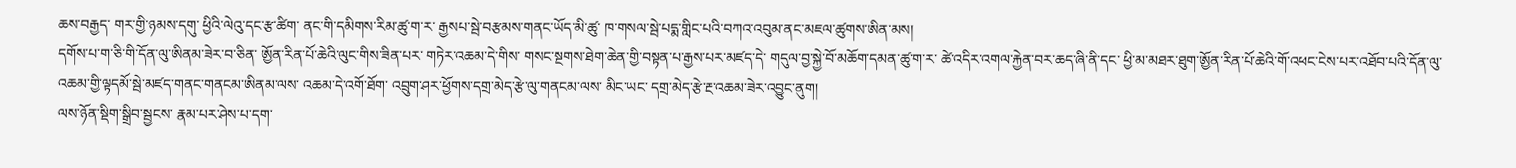ཆས་བརྒྱད་ གར་གྱི་ཉམས་དགུ་ ཕྱིའི་ལེའུ་དང་རྩ་ཚིག་ ནང་གི་དམིགས་རིམ་ཚུ་ག་ར་ རྒྱསཔ་སྦེ་བརྩམས་གནང་ཡོད་མི་ཚུ་ ཁ་གསལ་སྦེ་པདྨ་གླིང་པའི་བཀའ་འབུམ་ནང་མཇལ་ཚུགས་ཨིན་མས།
དགོས་པ་ག་ཅི་གི་དོན་ལུ་ཨིནམ་ཟེར་བ་ཅིན་ ཨྱོན་རིན་པོ་ཆེའི་ལུང་གིས་ཟིན་པར་ གཏེར་འཆམ་དེ་གིས་ གསང་སྔགས་ཐེག་ཆེན་གྱི་བསྟན་པ་རྒྱས་པར་མཛད་དེ་ གདུལ་བྱ་སྐྱེ་བོ་མཆོག་དམན་ཚུ་ག་ར་ ཚེ་འདིར་འགལ་རྐྱེན་བར་ཆད་ཞི་ནི་དང་ ཕྱི་མ་མཐར་ཐུག་ཨྱོན་རིན་པོ་ཆེའི་གོ་འཕང་ངེས་པར་འཐོབ་པའི་དོན་ལུ་ འཆམ་གྱི་ལྟདམོ་སྦེ་མཛད་གནང་གནངམ་ཨིནམ་ལས་ འཆམ་དེ་འགོ་ཐོག་ འབྲུག་ཤར་ཕྱོགས་དགྲ་མེད་རྩེ་ལུ་གནངམ་ལས་ མིང་ཡང་ དགྲ་མེད་རྩེ་རྔ་འཆམ་ཟེར་འབྱུང་ནུག།
ལས་ཉོན་སྡིག་སྒྲིབ་སྦྱངས་ རྣམ་པར་ཤེས་པ་དག་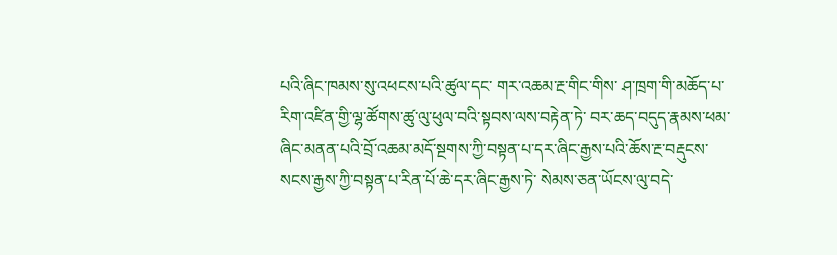པའི་ཞིང་ཁམས་སུ་འཕངས་པའི་ཚུལ་དང་ གར་འཆམ་རྔ་གིང་གིས་ ཤ་ཁྲག་གི་མཆོད་པ་རིག་འཛིན་གྱི་ལྷ་ཚོགས་ཚུ་ལུ་ཕུལ་བའི་སྟབས་ལས་བརྟེན་ཏེ་ བར་ཆད་བདུད་རྣམས་ཕམ་ཞིང་མནན་པའི་བྲོ་འཆམ་མདོ་སྔགས་ཀྱི་བསྟན་པ་དར་ཞིང་རྒྱས་པའི་ཆོས་རྔ་བརྡུངས་ སངས་རྒྱས་ཀྱི་བསྟན་པ་རིན་པོ་ཆེ་དར་ཞིང་རྒྱས་ཏེ་ སེམས་ཅན་ཡོངས་ལུ་བདེ་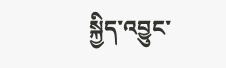སྐྱིད་འབྱུང་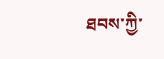ཐབས་ཀྱི་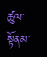ཚུལ་སྟོནམ་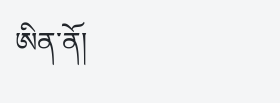ཨིན་ནོ།